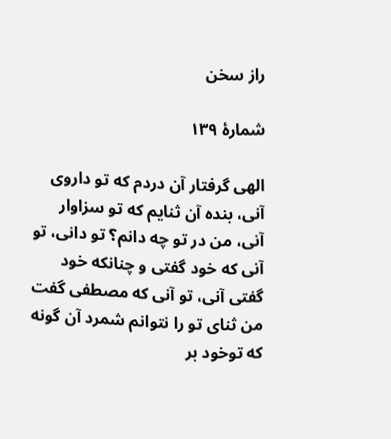راز سخن

شمارهٔ ۱۳۹

الهی گرفتار آن دردم که تو داروی آنی، بنده آن ثنایم که تو سزاوار آنی، من در تو چه دانم؟ تو دانی، تو آنی که خود گفتی و چنانکه خود گفتی آنی، تو آنی که مصطفی گفت من ثنای تو را نتوانم شمرد آن گونه که توخود بر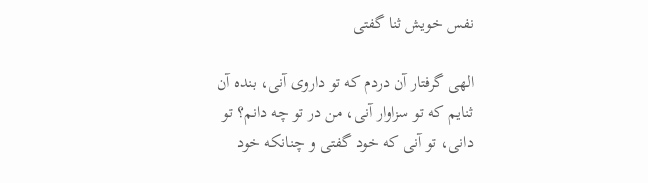نفس خویش ثنا گفتی

الهی گرفتار آن دردم که تو داروی آنی، بنده آن ثنایم که تو سزاوار آنی، من در تو چه دانم؟ تو دانی، تو آنی که خود گفتی و چنانکه خود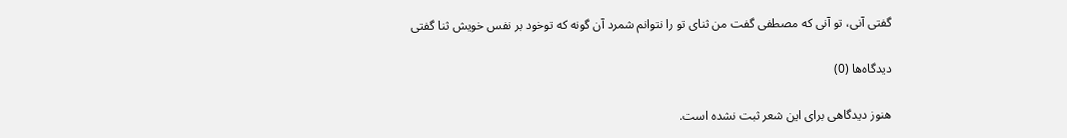گفتی آنی، تو آنی که مصطفی گفت من ثنای تو را نتوانم شمرد آن گونه که توخود بر نفس خویش ثنا گفتی

دیدگاه‌ها (0)

هنوز دیدگاهی برای این شعر ثبت نشده است.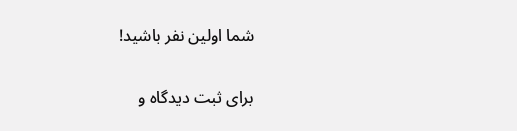شما اولین نفر باشید!

برای ثبت دیدگاه و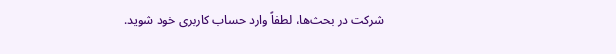شرکت در بحث‌ها، لطفاً وارد حساب کاربری خود شوید.